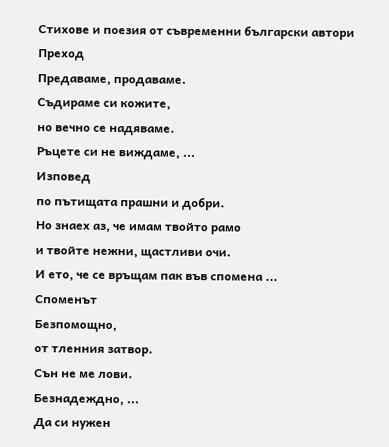Стихове и поезия от съвременни български автори
Преход
Предаваме, продаваме.
Съдираме си кожите,
но вечно се надяваме.
Ръцете си не виждаме, ...
Изповед
по пътищата прашни и добри.
Но знаех аз, че имам твойто рамо
и твойте нежни, щастливи очи.
И ето, че се връщам пак във спомена ...
Споменът
Безпомощно,
от тленния затвор.
Сън не ме лови.
Безнадеждно, ...
Да си нужен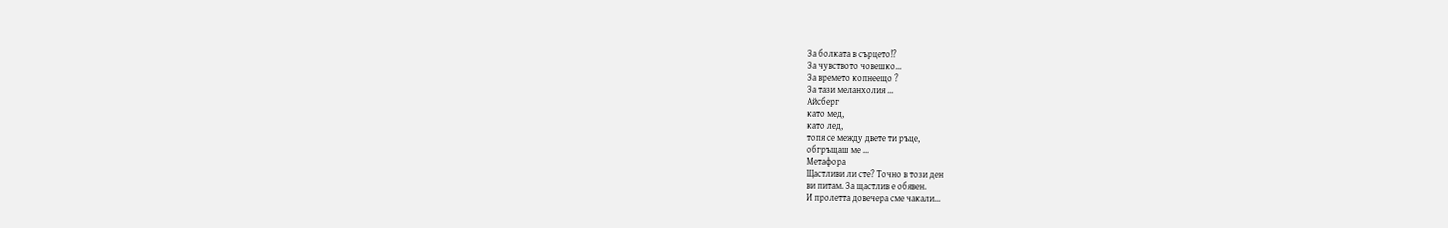За болката в сърцето!?
За чувството човешко...
За времето копнеещо ?
За тази меланхолия ...
Айсберг
като мед,
като лед,
топя се между двете ти ръце,
обгръщаш ме ...
Метафора
Щастливи ли сте? Точно в този ден
ви питам. За щастлив е обявен.
И пролетта довечера сме чакали...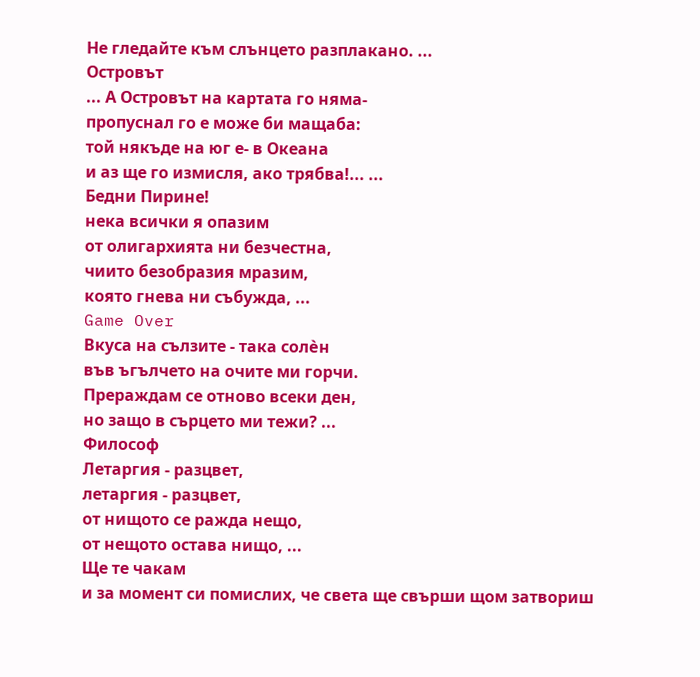Не гледайте към слънцето разплакано. ...
Островът
... А Островът на картата го няма-
пропуснал го е може би мащаба:
той някъде на юг е- в Океана
и аз ще го измисля, ако трябва!... ...
Бедни Пирине!
нека всички я опазим
от олигархията ни безчестна,
чиито безобразия мразим,
която гнева ни събужда, ...
Game Over
Вкуса на сълзите - така солèн
във ъгълчето на очите ми горчи.
Прераждам се отново всеки ден,
но защо в сърцето ми тежи? ...
Философ
Летаргия - разцвет,
летаргия - разцвет,
от нищото се ражда нещо,
от нещото остава нищо, ...
Ще те чакам
и за момент си помислих, че света ще свърши щом затвориш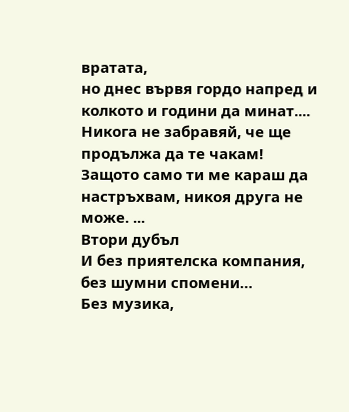вратата,
но днес вървя гордо напред и колкото и години да минат....
Никога не забравяй, че ще продължа да те чакам!
Защото само ти ме караш да настръхвам, никоя друга не може. ...
Втори дубъл
И без приятелска компания, без шумни спомени…
Без музика,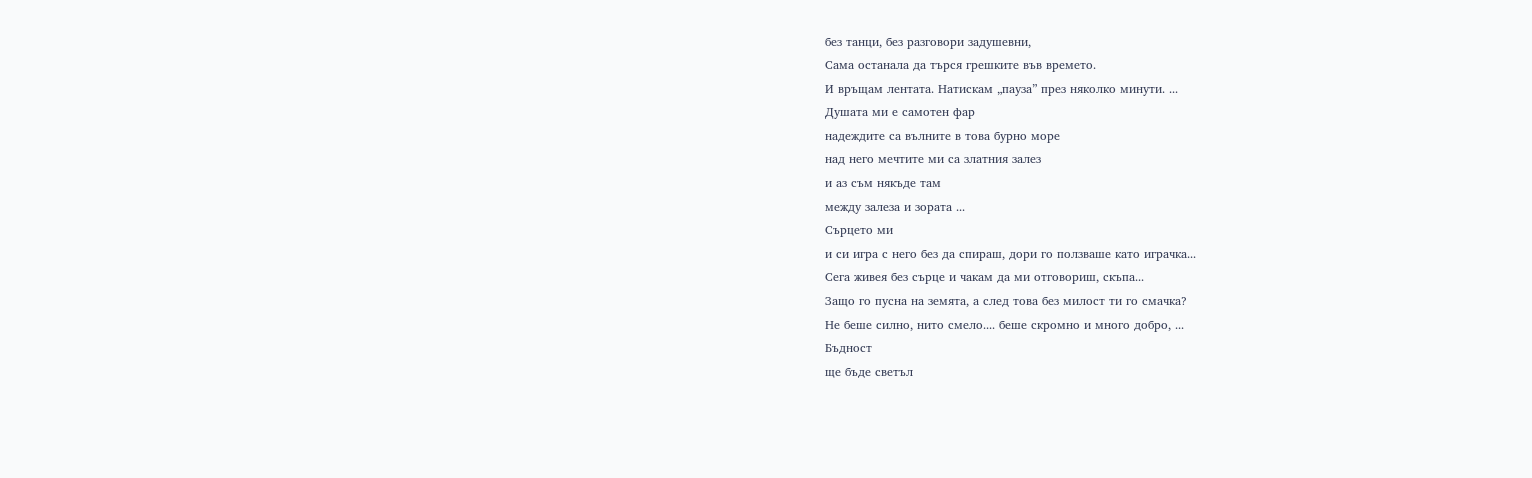без танци, без разговори задушевни,
Сама останала да търся грешките във времето.
И връщам лентата. Натискам „пауза” през няколко минути. ...
Душата ми е самотен фар
надеждите са вълните в това бурно море
над него мечтите ми са златния залез
и аз съм някъде там
между залеза и зората ...
Сърцето ми
и си игра с него без да спираш, дори го ползваше като играчка...
Сега живея без сърце и чакам да ми отговориш, скъпа...
Защо го пусна на земята, а след това без милост ти го смачка?
Не беше силно, нито смело.... беше скромно и много добро, ...
Бъдност
ще бъде светъл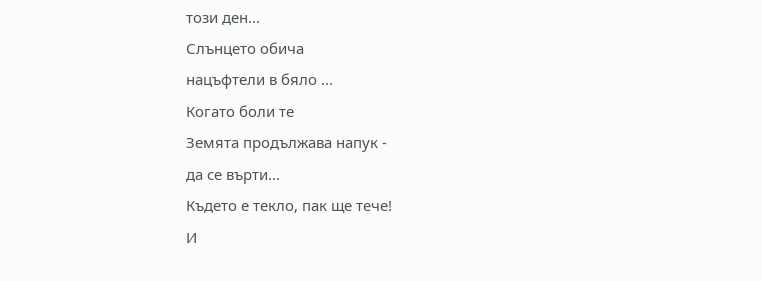този ден...
Слънцето обича
нацъфтели в бяло ...
Когато боли те
Земята продължава напук -
да се върти...
Където е текло, пак ще тече!
И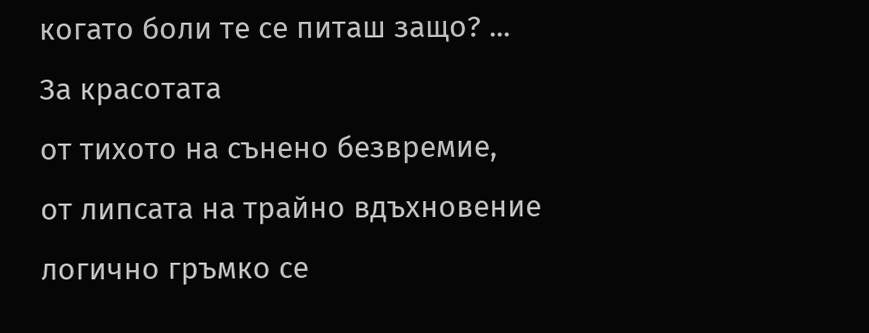когато боли те се питаш защо? ...
За красотата
от тихото на сънено безвремие,
от липсата на трайно вдъхновение
логично гръмко се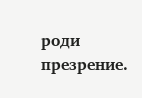роди презрение.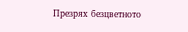Презрях безцветното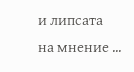и липсата на мнение ...